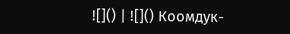![]() | ![]() Коомдук-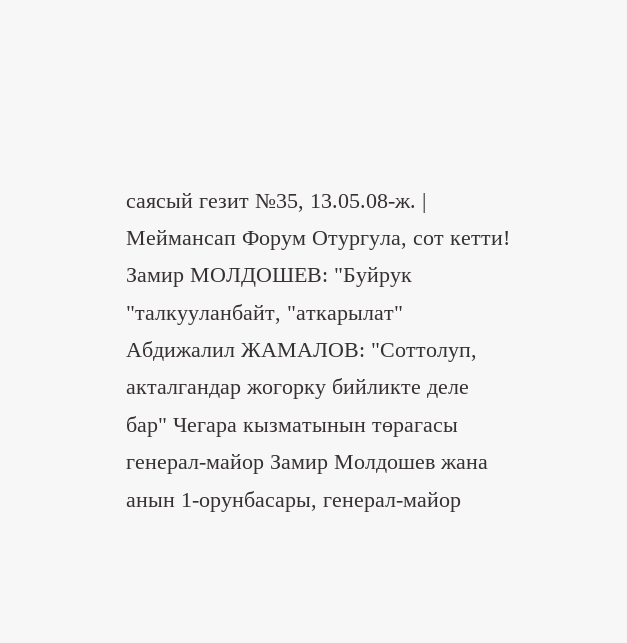саясый гезит №35, 13.05.08-ж. |
Меймансап Форум Отургула, сот кетти! Замир МОЛДОШЕВ: "Буйрук "талкууланбайт, "аткарылат" Абдижалил ЖАМАЛОВ: "Соттолуп, акталгандар жогорку бийликте деле бар" Чегара кызматынын төрагасы генерал-майор Замир Молдошев жана анын 1-орунбасары, генерал-майор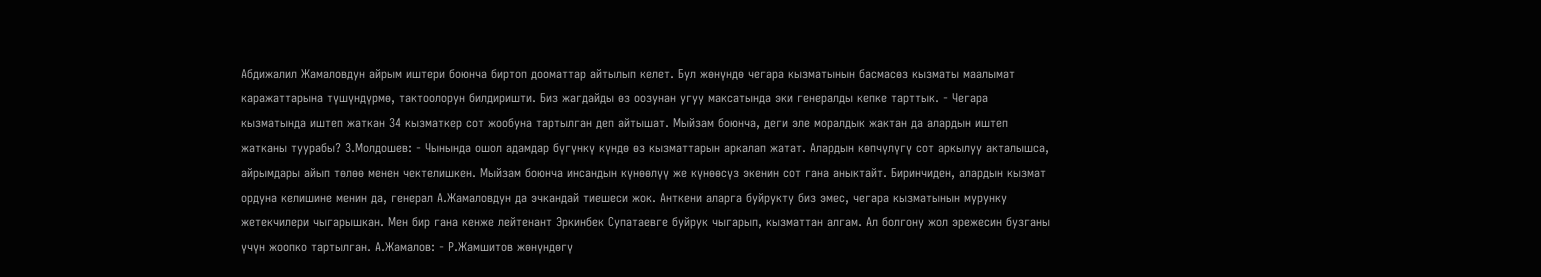Абдижалил Жамаловдун айрым иштери боюнча биртоп дооматтар айтылып келет. Бул жөнүндө чегара кызматынын басмасөз кызматы маалымат каражаттарына түшүндүрмө, тактоолорун билдиришти. Биз жагдайды өз оозунан угуу максатында эки генералды кепке тарттык. - Чегара кызматында иштеп жаткан 34 кызматкер сот жообуна тартылган деп айтышат. Мыйзам боюнча, деги эле моралдык жактан да алардын иштеп жатканы туурабы? З.Молдошев: - Чынында ошол адамдар бүгүнкү күндө өз кызматтарын аркалап жатат. Алардын көпчүлүгү сот аркылуу акталышса, айрымдары айып төлөө менен чектелишкен. Мыйзам боюнча инсандын күнөөлүү же күнөөсүз экенин сот гана аныктайт. Биринчиден, алардын кызмат ордуна келишине менин да, генерал А.Жамаловдун да эчкандай тиешеси жок. Анткени аларга буйрукту биз эмес, чегара кызматынын мурунку жетекчилери чыгарышкан. Мен бир гана кенже лейтенант Эркинбек Супатаевге буйрук чыгарып, кызматтан алгам. Ал болгону жол эрежесин бузганы үчүн жоопко тартылган. А.Жамалов: - Р.Жамшитов жөнүндөгү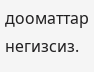дооматтар негизсиз.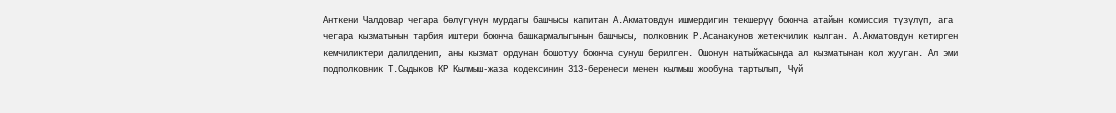Анткени Чалдовар чегара бөлүгүнүн мурдагы башчысы капитан А.Акматовдун ишмердигин текшерүү боюнча атайын комиссия түзүлүп, ага чегара кызматынын тарбия иштери боюнча башкармалыгынын башчысы, полковник Р.Асанакунов жетекчилик кылган. А.Акматовдун кетирген кемчиликтери далилденип, аны кызмат ордунан бошотуу боюнча сунуш берилген. Ошонун натыйжасында ал кызматынан кол жууган. Ал эми подполковник Т.Сыдыков КР Кылмыш-жаза кодексинин 313-беренеси менен кылмыш жообуна тартылып, Чүй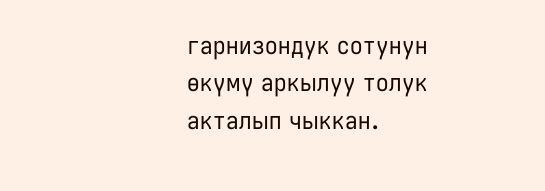гарнизондук сотунун өкүмү аркылуу толук акталып чыккан.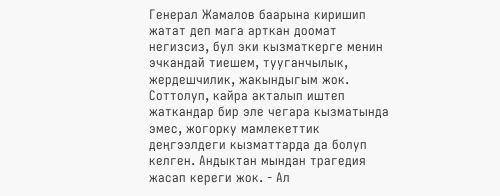Генерал Жамалов баарына киришип жатат деп мага арткан доомат негизсиз, бул эки кызматкерге менин эчкандай тиешем, тууганчылык, жердешчилик, жакындыгым жок. Соттолуп, кайра акталып иштеп жаткандар бир эле чегара кызматында эмес, жогорку мамлекеттик деңгээлдеги кызматтарда да болуп келген. Андыктан мындан трагедия жасап кереги жок. - Ал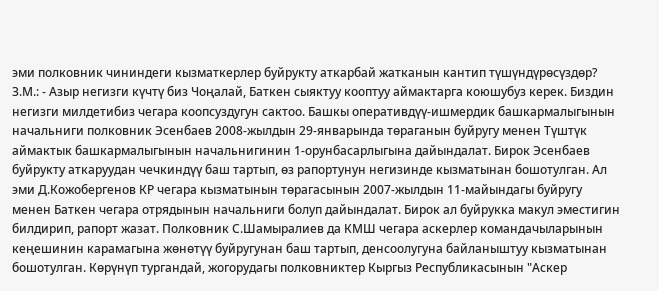эми полковник чининдеги кызматкерлер буйрукту аткарбай жатканын кантип түшүндүрөсүздөр? З.М.: - Азыр негизги күчтү биз Чоңалай, Баткен сыяктуу кооптуу аймактарга коюшубуз керек. Биздин негизги милдетибиз чегара коопсуздугун сактоо. Башкы оперативдүү-ишмердик башкармалыгынын начальниги полковник Эсенбаев 2008-жылдын 29-январында төраганын буйругу менен Түштүк аймактык башкармалыгынын начальнигинин 1-орунбасарлыгына дайындалат. Бирок Эсенбаев буйрукту аткаруудан чечкиндүү баш тартып, өз рапортунун негизинде кызматынан бошотулган. Ал эми Д.Кожобергенов КР чегара кызматынын төрагасынын 2007-жылдын 11-майындагы буйругу менен Баткен чегара отрядынын начальниги болуп дайындалат. Бирок ал буйрукка макул эместигин билдирип, рапорт жазат. Полковник С.Шамыралиев да КМШ чегара аскерлер командачыларынын кеңешинин карамагына жөнөтүү буйругунан баш тартып, денсоолугуна байланыштуу кызматынан бошотулган. Көрүнүп тургандай, жогорудагы полковниктер Кыргыз Республикасынын "Аскер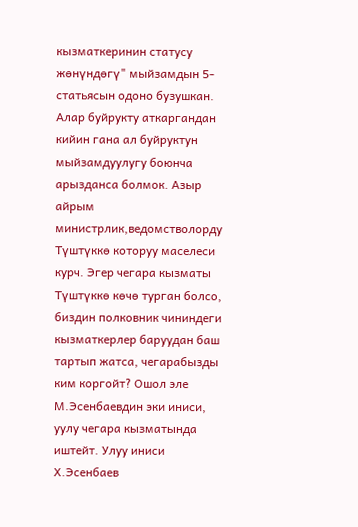кызматкеринин статусу жөнүндөгү" мыйзамдын 5-статьясын одоно бузушкан. Алар буйрукту аткаргандан кийин гана ал буйруктун мыйзамдуулугу боюнча арызданса болмок. Азыр айрым министрлик,ведомстволорду Түштүккө которуу маселеси курч. Эгер чегара кызматы Түштүккө көчө турган болсо, биздин полковник чининдеги кызматкерлер баруудан баш тартып жатса, чегарабызды ким коргойт? Ошол эле М.Эсенбаевдин эки иниси, уулу чегара кызматында иштейт. Улуу иниси Х.Эсенбаев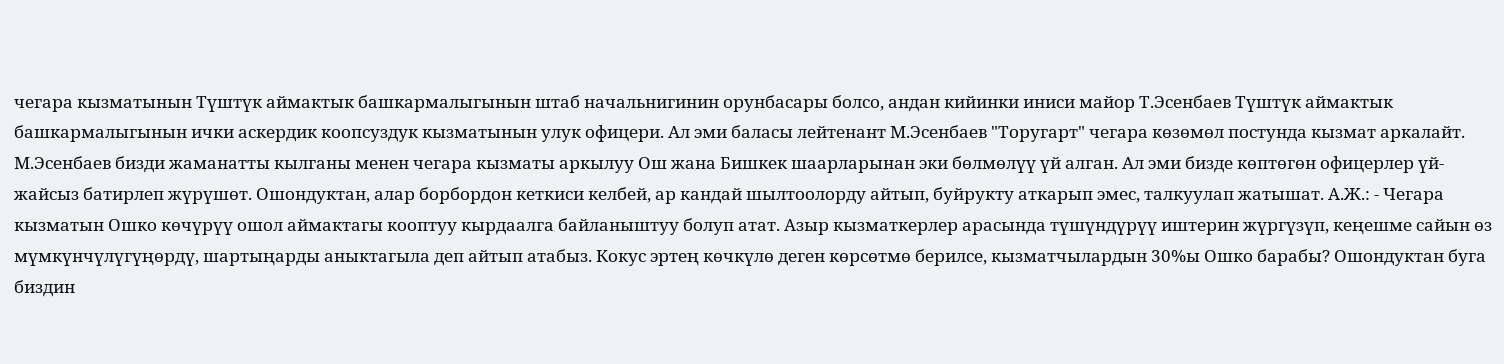чегара кызматынын Түштүк аймактык башкармалыгынын штаб начальнигинин орунбасары болсо, андан кийинки иниси майор Т.Эсенбаев Түштүк аймактык башкармалыгынын ички аскердик коопсуздук кызматынын улук офицери. Ал эми баласы лейтенант М.Эсенбаев "Торугарт" чегара көзөмөл постунда кызмат аркалайт. М.Эсенбаев бизди жаманатты кылганы менен чегара кызматы аркылуу Ош жана Бишкек шаарларынан эки бөлмөлүү үй алган. Ал эми бизде көптөгөн офицерлер үй-жайсыз батирлеп жүрүшөт. Ошондуктан, алар борбордон кеткиси келбей, ар кандай шылтоолорду айтып, буйрукту аткарып эмес, талкуулап жатышат. А.Ж.: - Чегара кызматын Ошко көчүрүү ошол аймактагы кооптуу кырдаалга байланыштуу болуп атат. Азыр кызматкерлер арасында түшүндүрүү иштерин жүргүзүп, кеңешме сайын өз мүмкүнчүлүгүңөрдү, шартыңарды аныктагыла деп айтып атабыз. Кокус эртең көчкүлө деген көрсөтмө берилсе, кызматчылардын 30%ы Ошко барабы? Ошондуктан буга биздин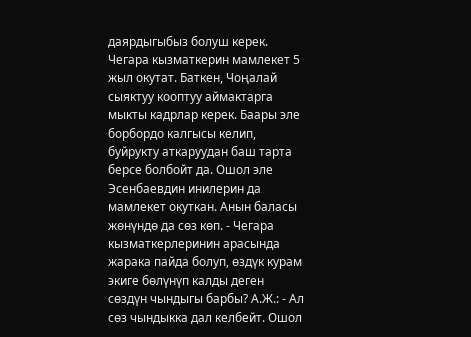даярдыгыбыз болуш керек. Чегара кызматкерин мамлекет 5 жыл окутат. Баткен, Чоңалай сыяктуу кооптуу аймактарга мыкты кадрлар керек. Баары эле борбордо калгысы келип, буйрукту аткаруудан баш тарта берсе болбойт да. Ошол эле Эсенбаевдин инилерин да мамлекет окуткан. Анын баласы жөнүндө да сөз көп. - Чегара кызматкерлеринин арасында жарака пайда болуп, өздүк курам экиге бөлүнүп калды деген сөздүн чындыгы барбы? А.Ж.: - Ал сөз чындыкка дал келбейт. Ошол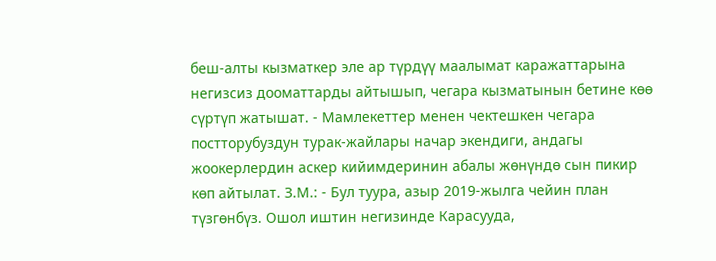беш-алты кызматкер эле ар түрдүү маалымат каражаттарына негизсиз дооматтарды айтышып, чегара кызматынын бетине көө сүртүп жатышат. - Мамлекеттер менен чектешкен чегара постторубуздун турак-жайлары начар экендиги, андагы жоокерлердин аскер кийимдеринин абалы жөнүндө сын пикир көп айтылат. З.М.: - Бул туура, азыр 2019-жылга чейин план түзгөнбүз. Ошол иштин негизинде Карасууда,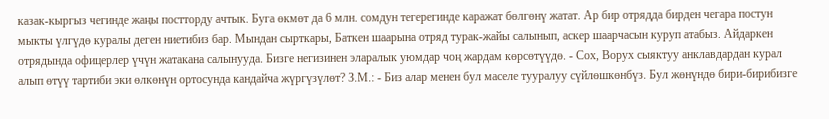казак-кыргыз чегинде жаңы постторду ачтык. Буга өкмөт да 6 млн. сомдун тегерегинде каражат бөлгөнү жатат. Ар бир отрядда бирден чегара постун мыкты үлгүдө куралы деген ниетибиз бар. Мындан сырткары, Баткен шаарына отряд турак-жайы салынып, аскер шаарчасын куруп атабыз. Айдаркен отрядында офицерлер үчүн жатакана салынууда. Бизге негизинен эларалык уюмдар чоң жардам көрсөтүүдө. - Сох, Ворух сыяктуу анклавдардан курал алып өтүү тартиби эки өлкөнүн ортосунда кандайча жүргүзүлөт? З.М.: - Биз алар менен бул маселе тууралуу сүйлөшкөнбүз. Бул жөнүндө бири-бирибизге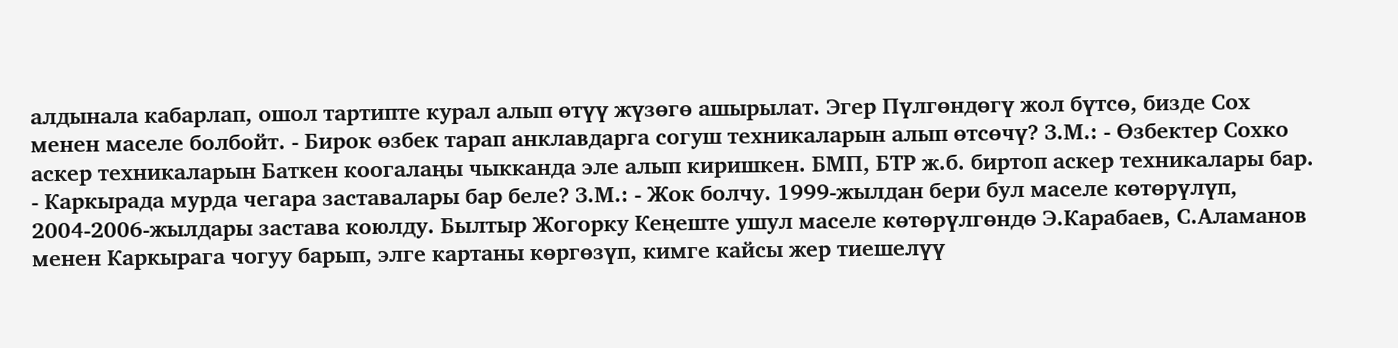алдынала кабарлап, ошол тартипте курал алып өтүү жүзөгө ашырылат. Эгер Пүлгөндөгү жол бүтсө, бизде Сох менен маселе болбойт. - Бирок өзбек тарап анклавдарга согуш техникаларын алып өтсөчү? З.М.: - Өзбектер Сохко аскер техникаларын Баткен коогалаңы чыкканда эле алып киришкен. БМП, БТР ж.б. биртоп аскер техникалары бар. - Каркырада мурда чегара заставалары бар беле? З.М.: - Жок болчу. 1999-жылдан бери бул маселе көтөрүлүп, 2004-2006-жылдары застава коюлду. Былтыр Жогорку Кеңеште ушул маселе көтөрүлгөндө Э.Карабаев, С.Аламанов менен Каркырага чогуу барып, элге картаны көргөзүп, кимге кайсы жер тиешелүү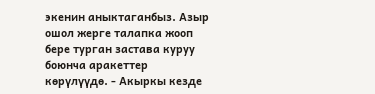экенин аныктаганбыз. Азыр ошол жерге талапка жооп бере турган застава куруу боюнча аракеттер көрүлүүдө. - Акыркы кезде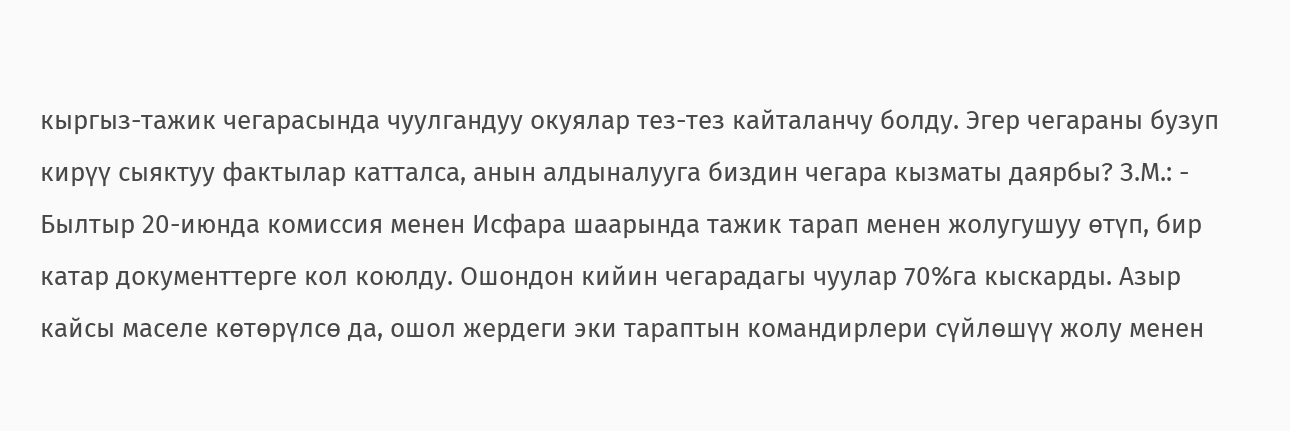кыргыз-тажик чегарасында чуулгандуу окуялар тез-тез кайталанчу болду. Эгер чегараны бузуп кирүү сыяктуу фактылар катталса, анын алдыналууга биздин чегара кызматы даярбы? З.М.: - Былтыр 20-июнда комиссия менен Исфара шаарында тажик тарап менен жолугушуу өтүп, бир катар документтерге кол коюлду. Ошондон кийин чегарадагы чуулар 70%га кыскарды. Азыр кайсы маселе көтөрүлсө да, ошол жердеги эки тараптын командирлери сүйлөшүү жолу менен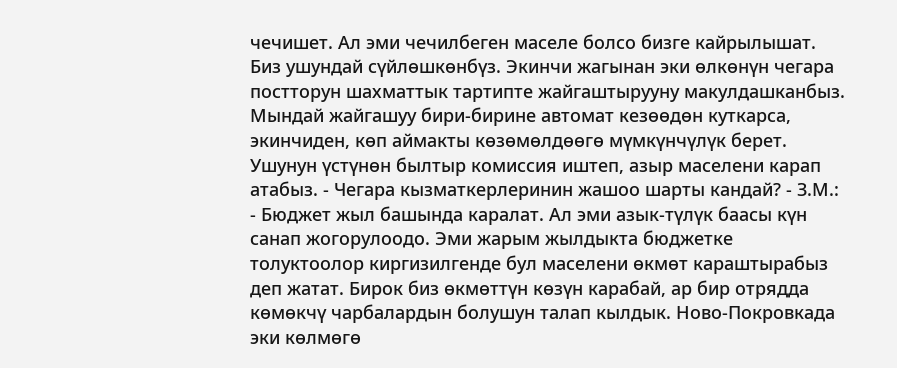чечишет. Ал эми чечилбеген маселе болсо бизге кайрылышат. Биз ушундай сүйлөшкөнбүз. Экинчи жагынан эки өлкөнүн чегара постторун шахматтык тартипте жайгаштырууну макулдашканбыз. Мындай жайгашуу бири-бирине автомат кезөөдөн куткарса, экинчиден, көп аймакты көзөмөлдөөгө мүмкүнчүлүк берет. Ушунун үстүнөн былтыр комиссия иштеп, азыр маселени карап атабыз. - Чегара кызматкерлеринин жашоо шарты кандай? - З.М.: - Бюджет жыл башында каралат. Ал эми азык-түлүк баасы күн санап жогорулоодо. Эми жарым жылдыкта бюджетке толуктоолор киргизилгенде бул маселени өкмөт караштырабыз деп жатат. Бирок биз өкмөттүн көзүн карабай, ар бир отрядда көмөкчү чарбалардын болушун талап кылдык. Ново-Покровкада эки көлмөгө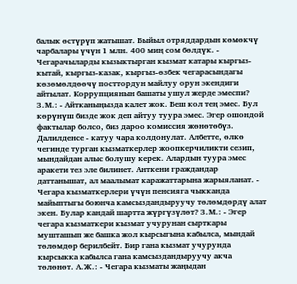балык өстүрүп жатышат. Быйыл отряддардын көмөкчү чарбалары үчүн 1 млн. 400 миң сом бөлдүк. - Чегарачыларды кызыктырган кызмат катары кыргыз-кытай, кыргыз-казак, кыргыз-өзбек чегарасындагы көзөмөлдөөчү посттордун майлуу орун экендиги айтылат. Коррупциянын башаты ушул жерде эмеспи? З.М.: - Айтканыңызда калет жок. Беш кол тең эмес. Бул көрүнүш бизде жок деп айтуу туура эмес. Эгер ошондой фактылар болсо, биз дароо комиссия жөнөтөбүз. Далилденсе - катуу чара колдонулат. Албетте, өлкө чегинде турган кызматкерлер жоопкерчиликти сезип, мындайдан алыс болушу керек. Алардын туура эмес аракети тез эле билинет. Анткени граждандар даттанышат, ал маалымат каражаттарына жарыяланат. - Чегара кызматкерлери үчүн пенсияга чыкканда майыптыгы боюнча камсыздандыруучу төлөмдөрдү алат экен. Булар кандай шартта жүргүзүлөт? З.М.: - Эгер чегара кызматкери кызмат учурунан сырткары мушташып же башка жол кырсыгына кабылса, мындай төлөмдөр берилбейт. Бир гана кызмат учурунда кырсыкка кабылса гана камсыздандыруучу акча төлөнөт. А.Ж.: - Чегара кызматы жаңыдан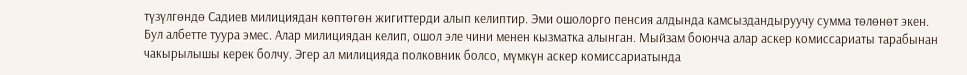түзүлгөндө Садиев милициядан көптөгөн жигиттерди алып келиптир. Эми ошолорго пенсия алдында камсыздандыруучу сумма төлөнөт экен. Бул албетте туура эмес. Алар милициядан келип, ошол эле чини менен кызматка алынган. Мыйзам боюнча алар аскер комиссариаты тарабынан чакырылышы керек болчу. Эгер ал милицияда полковник болсо, мүмкүн аскер комиссариатында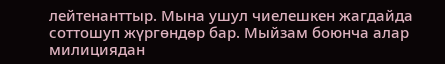лейтенанттыр. Мына ушул чиелешкен жагдайда соттошуп жүргөндөр бар. Мыйзам боюнча алар милициядан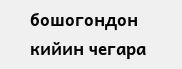бошогондон кийин чегара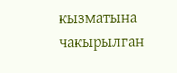кызматына чакырылган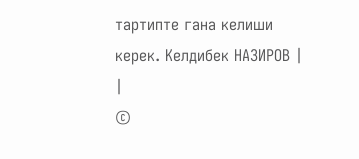тартипте гана келиши керек. Келдибек НАЗИРОВ |
|
©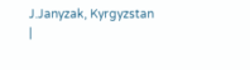J.Janyzak, Kyrgyzstan
|